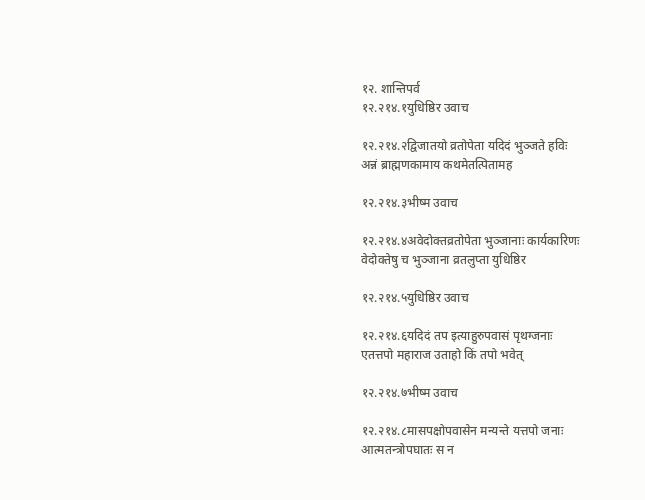१२. शान्तिपर्व
१२.२१४.१युधिष्ठिर उवाच

१२.२१४.२द्विजातयो व्रतोपेता यदिदं भुञ्जते हविः
अन्नं ब्राह्मणकामाय कथमेतत्पितामह

१२.२१४.३भीष्म उवाच

१२.२१४.४अवेदोक्तव्रतोपेता भुञ्जानाः कार्यकारिणः
वेदोक्तेषु च भुञ्जाना व्रतलुप्ता युधिष्ठिर

१२.२१४.५युधिष्ठिर उवाच

१२.२१४.६यदिदं तप इत्याहुरुपवासं पृथग्जनाः
एतत्तपो महाराज उताहो किं तपो भवेत्

१२.२१४.७भीष्म उवाच

१२.२१४.८मासपक्षोपवासेन मन्यन्ते यत्तपो जनाः
आत्मतन्त्रोपघातः स न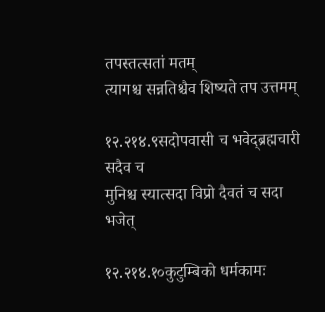तपस्तत्सतां मतम्
त्यागश्च सन्नतिश्चैव शिष्यते तप उत्तमम्

१२.२१४.९सदोपवासी च भवेद्ब्रह्मचारी सदैव च
मुनिश्च स्यात्सदा विप्रो दैवतं च सदा भजेत्

१२.२१४.१०कुटुम्बिको धर्मकामः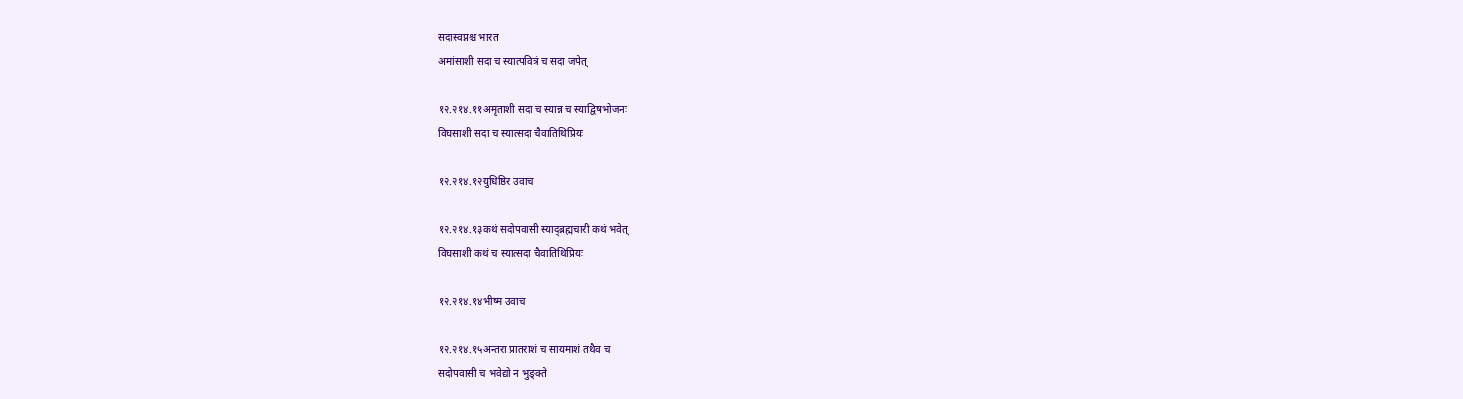सदास्वप्नश्च भारत
अमांसाशी सदा च स्यात्पवित्रं च सदा जपेत्

१२.२१४.११अमृताशी सदा च स्यान्न च स्याद्विषभोजनः
विघसाशी सदा च स्यात्सदा चैवातिथिप्रियः

१२.२१४.१२युधिष्ठिर उवाच

१२.२१४.१३कथं सदोपवासी स्याद्ब्रह्मचारी कथं भवेत्
विघसाशी कथं च स्यात्सदा चैवातिथिप्रियः

१२.२१४.१४भीष्म उवाच

१२.२१४.१५अन्तरा प्रातराशं च सायमाशं तथैव च
सदोपवासी च भवेद्यो न भुङ्क्ते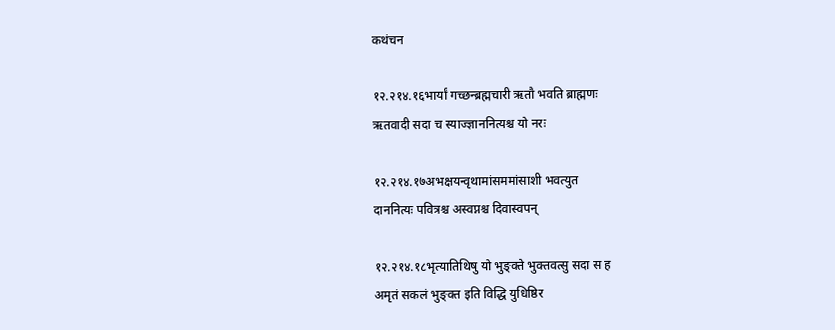कथंचन

१२.२१४.१६भार्यां गच्छन्ब्रह्मचारी ऋतौ भवति ब्राह्मणः
ऋतवादी सदा च स्याज्ज्ञाननित्यश्च यो नरः

१२.२१४.१७अभक्षयन्वृथामांसममांसाशी भवत्युत
दाननित्यः पवित्रश्च अस्वप्नश्च दिवास्वपन्

१२.२१४.१८भृत्यातिथिषु यो भुङ्क्ते भुक्तवत्सु सदा स ह
अमृतं सकलं भुङ्क्त इति विद्धि युधिष्ठिर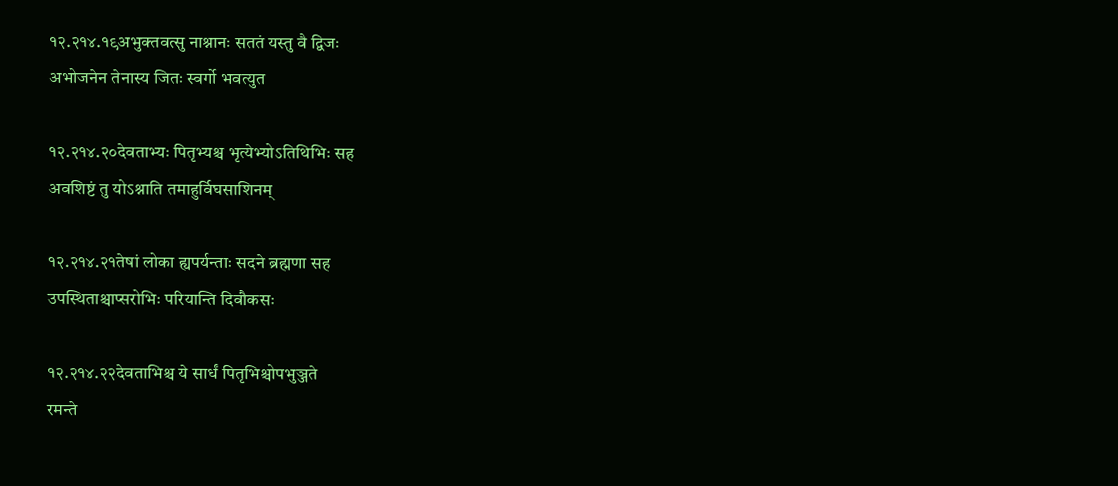१२.२१४.१९अभुक्तवत्सु नाश्नानः सततं यस्तु वै द्विजः
अभोजनेन तेनास्य जितः स्वर्गो भवत्युत

१२.२१४.२०देवताभ्यः पितृभ्यश्च भृत्येभ्योऽतिथिभिः सह
अवशिष्टं तु योऽश्नाति तमाहुर्विघसाशिनम्

१२.२१४.२१तेषां लोका ह्यपर्यन्ताः सदने ब्रह्मणा सह
उपस्थिताश्चाप्सरोभिः परियान्ति दिवौकसः

१२.२१४.२२देवताभिश्च ये सार्धं पितृभिश्चोपभुञ्जते
रमन्ते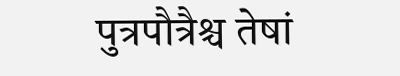पुत्रपौत्रैश्च तेषां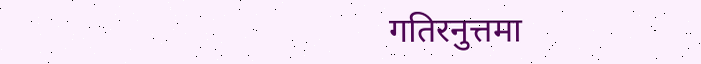गतिरनुत्तमा